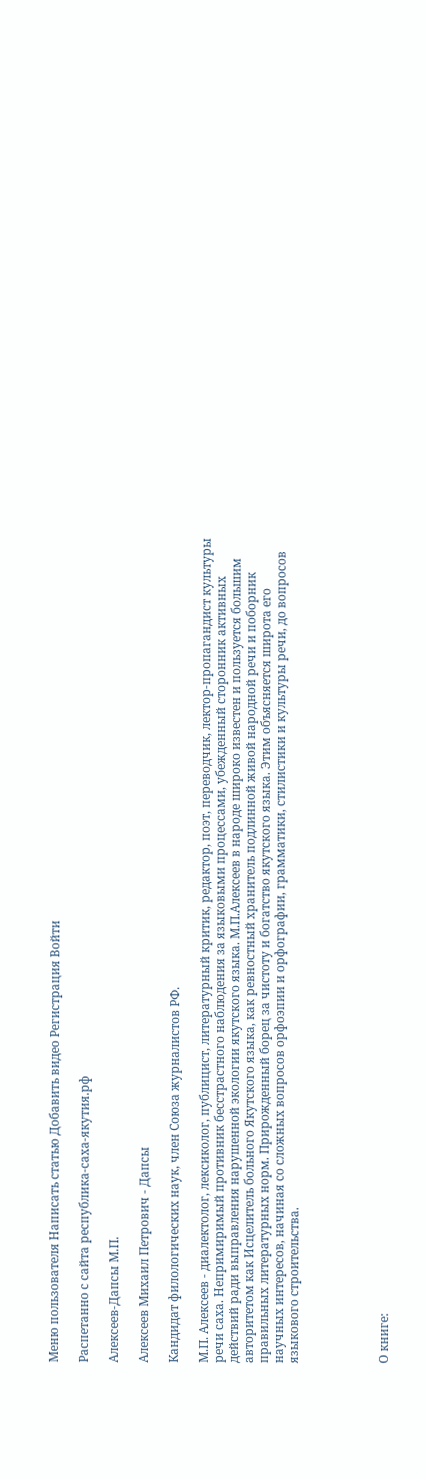Меню пользователя Написать статью Добавить видео Регистрация Войти

Распетанно с сайта республика-саха-якутия.рф

Алексеев-Дапсы М.П.

Алексеев Михаил Петрович - Дапсы

Кандидат филологических наук, член Союза журналистов РФ.

М.П. Алексеев - диалектолог, лексиколог, публицист, литературный критик, редактор, поэт, переводчик, лектор-пропагандист культуры речи саха. Непримиримый противник бесстрастного наблюдения за языковыми процессами, убежденный сторонник активных действий ради выправления нарушенной экологии якутского языка. М.П.Алексеев в народе широко известен и пользуется большим авторитетом как Исцелитель больного Якутского языка, как ревностный хранитель подлинной живой народной речи и поборник правильных литературных норм. Прирожденный борец за чистоту и богатство якутского языка. Этим объясняется широта его научных интересов, начиная со сложных вопросов орфоэпии и орфографии, грамматики, стилистики и культуры речи, до вопросов языкового строительства.





О книге: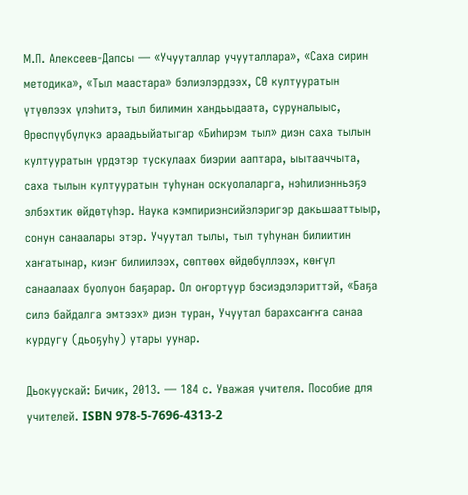М.П. Алексеев-Дапсы — «Учууталлар учууталлара», «Саха сирин методика», «Тыл маастара» бэлиэлэрдээх, СӨ култууратын үтүөлээх үлэһитэ, тыл билимин хандьыдаата, суруналыыс, Өрөспүүбүлүкэ араадьыйатыгар «Биһирэм тыл» диэн саха тылын култууратын үрдэтэр тускулаах биэрии ааптара, ыытааччыта, саха тылын култууратын туһунан оскуолаларга, нэһилиэнньэҕэ элбэхтик өйдөтүһэр. Наука кэмпириэнсийэлэригэр дакьшааттыыр, сонун санаалары этэр. Учуутал тылы, тыл туһунан билиитин хаҥатынар, киэҥ билиилээх, сөптөөх өйдөбүллээх, көҥүл санаалаах буолуон баҕарар. Ол оҥортуур бэсиэдэлэриттэй, «Баҕа силэ байдалга эмтээх» диэн туран, Учуутал барахсаҥҥа санаа курдугу (дьоҕуһу) утары уунар.

Дьокуускай: Бичик, 2013. — 184 с. Уважая учителя. Пособие для учителей. ISBN 978-5-7696-4313-2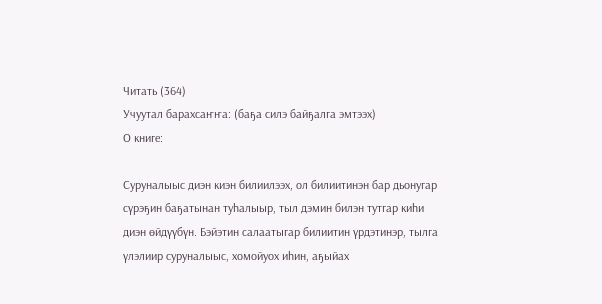Читать (364)
Учуутал барахсаҥҥа: (баҕа силэ байҕалга эмтээх)
О книге:

Суруналыыс диэн киэн билиилээх, ол билиитинэн бар дьонугар сүрэҕин баҕатынан туһалыыр, тыл дэмин билэн тутгар киһи диэн өйдүүбүн. Бэйэтин салаатыгар билиитин үрдэтинэр, тылга үлэлиир суруналыыс, хомойуох иһин, аҕыйах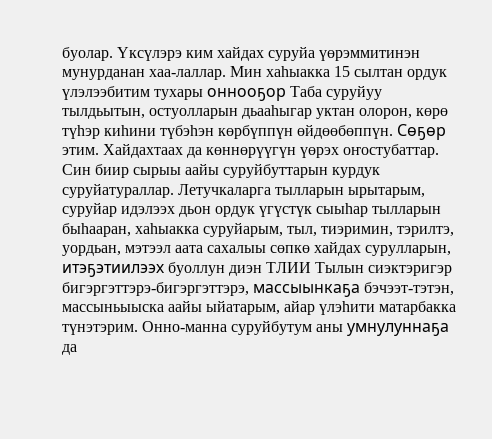буолар. Үксүлэрэ ким хайдах суруйа үөрэммитинэн мунурданан хаа-лаллар. Мин хаһыакка 15 сылтан ордук үлэлээбитим тухары оннооҕор Таба суруйуу тылдьытын, остуолларын дьааһыгар уктан олорон, көрө түһэр киһини түбэһэн көрбүппүн өйдөөбөппүн. Сөҕөр этим. Хайдахтаах да көннөрүүгүн үөрэх оҥостубаттар. Син биир сырыы аайы суруйбуттарын курдук суруйатураллар. Летучкаларга тылларын ырытарым, суруйар идэлээх дьон ордук үгүстүк сыыһар тылларын быһааран, хаһыакка суруйарым, тыл, тиэримин, тэрилтэ, уордьан, мэтээл аата сахалыы сөпкө хайдах сурулларын, итэҕэтиилээх буоллун диэн ТЛИИ Тылын сиэктэригэр бигэргэттэрэ-бигэргэттэрэ, массыынкаҕа бэчээт-тэтэн, массыньыыска аайы ыйатарым, айар үлэһити матарбакка түнэтэрим. Онно-манна суруйбутум аны умнулуннаҕа да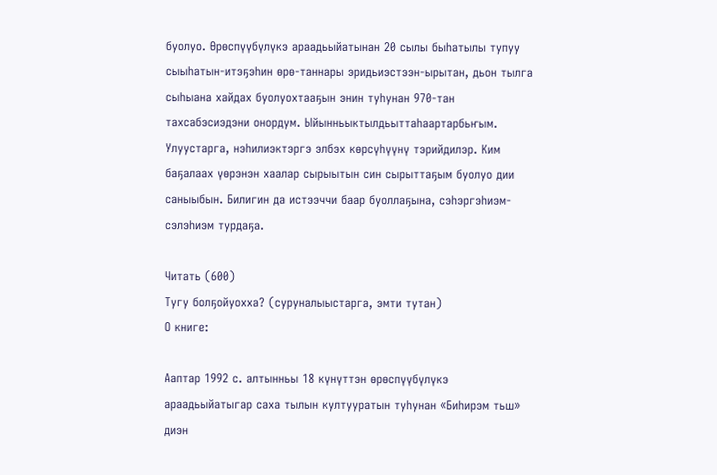буолуо. Өрөспүүбүлүкэ араадьыйатынан 20 сылы быһатылы тупуу сыыһатын-итэҕэһин өрө-таннары эридьиэстээн-ырытан, дьон тылга сыһыана хайдах буолуохтааҕын энин туһунан 970-тан тахсабэсиэдэни онордум. Ыйынньыктылдьыттаһаартарбьҥым. Улуустарга, нэһилиэктэргэ элбэх көрсүһүүнү тэрийдилэр. Ким баҕалаах үөрэнэн хаалар сырыытын син сырыттаҕым буолуо дии саныыбын. Билигин да истээччи баар буоллаҕына, сэһэргэһиэм-сэлэһиэм турдаҕа.

Читать (600)
Тугу болҕойуохха? (суруналыыстарга, эмти тутан)
О книге:

Ааптар 1992 с. алтынньы 18 күнүттэн өрөспүүбүлүкэ араадьыйатыгар саха тылын култууратын туһунан «Биһирэм тьш» диэн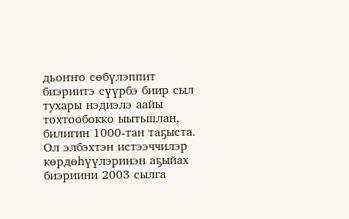дьоҥҥо сөбүлэппит биэриитэ сүүрбэ биир сыл тухары нэдиэлэ аайы тохтообокко ыытьшлан, билигин 1000-тан таҕыста. Ол элбэхтэн истээччилэр көрдөһүүлэринэн аҕыйах биэриини 2003 сылга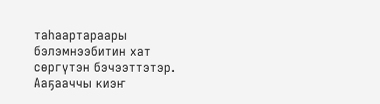таһаартараары бэлэмнээбитин хат сөргүтэн бэчээттэтэр. Ааҕааччы киэҥ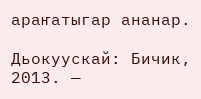араҥатыгар ананар.

Дьокуускай: Бичик, 2013. —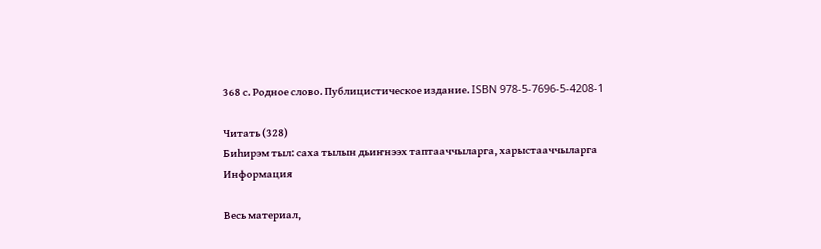368 с. Родное слово. Публицистическое издание. ISBN 978-5-7696-5-4208-1

Читать (328)
Биһирэм тыл: саха тылын дьиҥнээх таптааччыларга, харыстааччыларга
Информация

Весь материал,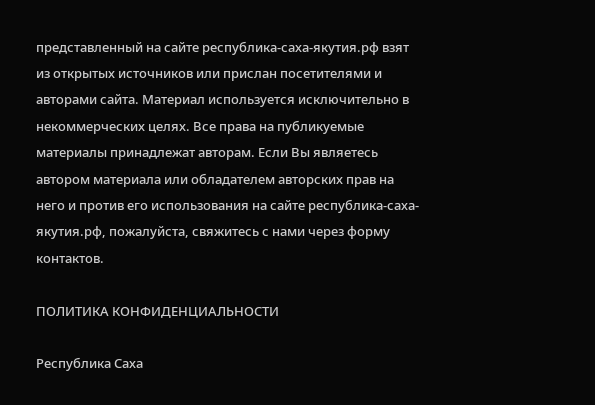представленный на сайте республика-саха-якутия.рф взят из открытых источников или прислан посетителями и авторами сайта. Материал используется исключительно в некоммерческих целях. Все права на публикуемые материалы принадлежат авторам. Если Вы являетесь автором материала или обладателем авторских прав на него и против его использования на сайте республика-саха-якутия.рф, пожалуйста, свяжитесь с нами через форму контактов.

ПОЛИТИКА КОНФИДЕНЦИАЛЬНОСТИ

Республика Саха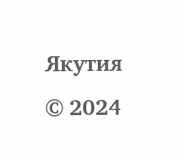Якутия © 2024